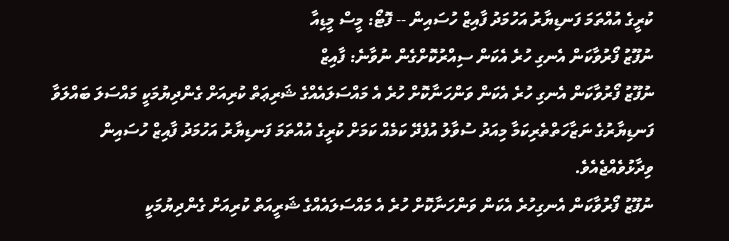ކުރީގެ އުއްތަމަ ފަނޑިޔާރު އަހުމަދު ފާއިޒް ހުސައިން -- ފޮޓޯ: މީސް މީޑިއާ
ނުފޫޒު ފޯރުވާކަން އެނގި ހުރެ އެކަން ސިއްރުކޮށްގެން ނުވާނެ: ފާއިޒް
ނުފޫޒު ފޯރުވާކަން އެނގި ހުރެ އެކަން ވަންހަނާކޮށް ހުރެ އެ މައްސަލައެއްގެ ޝަރިޢަތް ކުރިއަށް ގެންދިޔުމަކީ މައްސަލަ ބައްލަވާ ފަނޑިޔާރުގެ ނަޒާހަތްތެރިކަމާ މިއަދު ސުވާލު އުފެދޭ ކަމެއް ކަމަށް ކުރީގެ އުއްތަމަ ފަނޑިޔާރު އަހުމަދު ފާއިޒް ހުސައިން ވިދާޅުވެއްޖެއެވެ.
ނުފޫޒު ފޯރުވާކަން އެނގިހުރެ އެކަން ވަންހަނާކޮށް ހުރެ އެ މައްސަލައެއްގެ ޝަރީއަތް ކުރިއަށް ގެންދިޔުމަކީ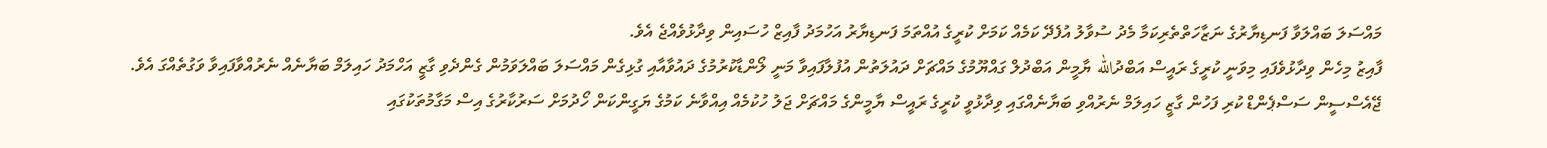މައްސަލަ ބައްލަވާ ފަނޑިޔާރުގެ ނަޒާހަތްތެރިކަމާ މެދު ސުވާލު އުފެދޭ ކަމެއް ކަމަށް ކުރީގެ އުއްތަމަ ފަނޑިޔާރު އަހުމަދު ފާއިޒް ހުސައިން ވިދާޅުވެއްޖެ އެވެ.
ފާއިޒު މިހެން ވިދާޅުވެފައި މިވަނީ ކުރީގެ ރައީސް އަބްދުالله ޔާމީން އަބްދުލް ގައްޔޫމުގެ މައްޗަށް ދައުލަތުން އުފުލާފައިވާ މަނީ ލޯންޑާކުރުމުގެ ދައުވާއާއި ގުޅިގެން މައްސަލަ ބައްލަވަމުން ގެންދެވި ގާޒީ އަހްމަދު ހައިލަމް ބަޔާނެއް ނެރުއްވާފައިވާ ވަގުތެއްގަ އެވެ.
ޖޭއެސްސީން ސަސްޕެންޑް ކުރި ފަހުން ގާޒީ ހައިލަމް ނެރުއްވި ބަޔާނެއްގައި ވިދާޅުވީ ކުރީގެ ރައީސް ޔާމީންގެ މައްޗަށް ޖަލު ހުކުމެއް އިއްވާނެ ކަމުގެ ޔަގީންކަން ހޯދުމަށް ސަރުކާރުގެ އިސް މަގާމުތަކުގައި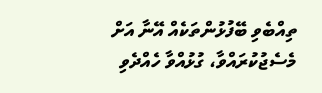ތިއްބެވި ބޭފުޅުންތަކެއް އޭނާ އަށް މެސެޖުކުރައްވާ، ގުޅުއްވާ ހެއްދެވި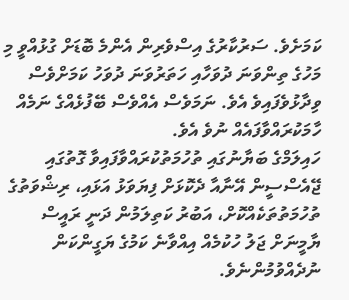ކަމަށެވެ. ސަރުކާރުގެ އިސްވެރިން އެންމެ ބޮޑަށް ގުޅުއްވީ މި މަހުގެ ތިންވަނަ ދުވަހާއި ހަތަރުވަނަ ދުވަހު ކަމަށްވެސް ވިދާޅުވެފައިވެ އެވެ. ނަމަވެސް އެއްވެސް ބޭފުޅެއްގެ ނަމެއް ހާމަކުރައްވާފައެއް ނުވެ އެވެ.
ހައިލަމްގެ ބަޔާނުގައި ތުހުމަތުކުރައްވާފައިވާ ގޮތުގައި ޖޭއެސްސީން އޭނާއާ ދެކޮޅަށް ފިޔަވަޅު އަޅައި، ރިޝްވަތުގެ ތުހުމަތުތަކެއްކޮށް، އަބުރު ކަތިލަމުން ދަނީ ރައީސް ޔާމީނަށް ޖަލު ހުކުމެއް އިއްވާނެ ކަމުގެ ޔަގީންކަން ނުދެއްވުމުންނެވެ.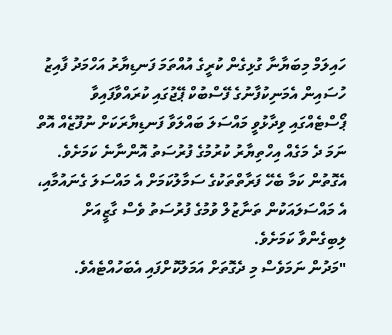ހައިލަމް މިބަޔާނާ ގުޅިގެން ކުރީގެ އުއްތަމަ ފަނޑިޔާރު އަހްމަދު ފާއިޒު ހުސައިން އެމަނިކުފާނުގެ ފޭސްބުކް ޕޭޖުގައި ކުރައްވާފައިވާ ޕޯސްޓެއްގައި ވިދާޅުވީ މައްސަލަ ބައްލަވާ ފަނޑިޔާރަކަށް ނުފޫޒެއް އޮތް ނަމަ ދެ މަގެއް އިހްތިޔާރު ކުރުމުގެ ފުރުސަތު އޮންނާނެ ކަމަށެވެ. އެގޮތުން ކަމާ ބެހޭ ފަރާތްތަކުގެ ސަމާލުކަމަށް އެ މައްސަލަ ގެނައުމާއި، އެ މައްސަލައަކުން ތަނާޒުލް ވުމުގެ ފުރުސަތު ވެސް ގާޒީއަށް ލިބިގެންވާ ކަމަށެވެ.
"މަދުން ނަމަވެސް މި ދެގޮތަށް އަމަލުކޮށްފައި އެބަހުއްޓެއެވެ.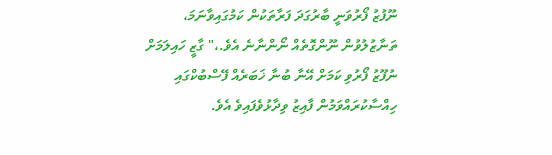ނޫފުޒު ފޯރުވަނީ ބާރުގަދަ ފަރާތަކުން ކަމުގައިވާނަމަ، ތަނާޒުލުވުން ނޫންގޮތެއް ނޯންނާނެ އެވެ.،" ގާޒީ ހައިލަމަށް ނުފޫޒު ފޯރުވި ކަމަށް އޭނާ ބުނާ ޚަބަރެއް ފޭސްބުކްގައި ހިއްސާކުރައްވަމުން ފާއިޒު ވިދާޅުވެފައިވެ އެވެ.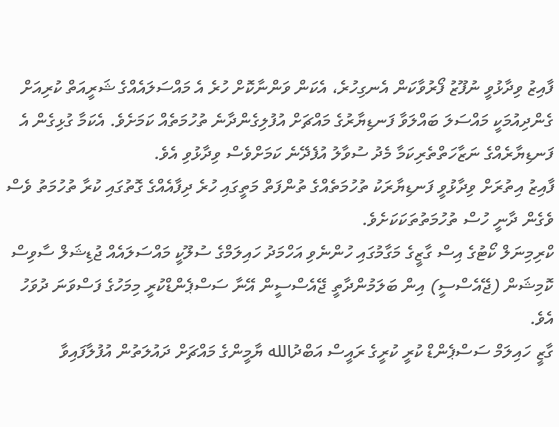ފާއިޒު ވިދާޅުވީ ނުފޫޒު ފޯރުވާކަން އެނގިހުރެ، އެކަން ވަންނާކޮށް ހުރެ އެ މައްސަލައެއްގެ ޝަރީއަތް ކުރިއަށް ގެންދިއުމަކީ މައްސަލަ ބައްލަވާ ފަނޑިޔާރުގެ މައްޗަށް އުފުލިގެންދާނެ ތުހުމަތެއް ކަމަށެވެ. އެކަމާ ގުޅިގެން އެ ފަނޑިޔާރެއްގެ ނަޒާހަތްތެރިކަމާ މެދު ސުވާލު އުފެދޭނެ ކަމަށްވެސް ވިދާޅުވި އެވެ.
ފާއިޒު އިތުރަށް ވިދާޅުވީ ފަނޑިޔާރަކު ތުހުމަތެއްގެ ތުންފަތް މަތީގައި ހުރެ ދިފާއެއްގެ ގޮތުގައި ކުރާ ތުހުމަތު ވެސް ވެގެން ދާނީ ހުސް ތުހުމަތުތަކަކަށެވެ.
ކްރިމިނަލް ކޯޓުގެ އިސް ގާޒީގެ މަގާމުގައި ހުންނެވި އަހްމަދު ހައިލަމްގެ ސުލޫކީ މައްސަލައެއް ޖުޑިޝަލް ސާވިސް ކޮމިޝަން (ޖޭއެސްސީ) އިން ބަލަމުންދާތީ ޖޭއެސްސީން އޭނާ ސަސްޕެންޑްކުރީ މިމަހުގެ ފަސްވަނަ ދުވަހު އެވެ.
ގާޒީ ހައިލަމް ސަސްޕެންޑް ކުރީ ކުރީގެ ރައީސް އަބްދުالله ޔާމީންގެ މައްޗަށް ދައުލަތުން އުފުލާފައިވާ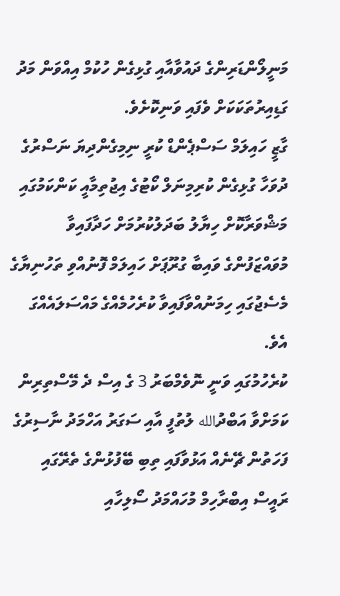މަނީލޯންޑަރިންގެ ދައުވާއާއި ގުޅިގެން ހުކުމް އިއްވަން މަދު ގަޑިއިރުތަކަކަށް ވެފައި ވަނިކޮށެވެ.
ގާޒީ ހައިލަމް ސަސްޕެންޑް ކުރީ ނިމިގެންދިޔަ ނަސްރުގެ ދުވަހާ ގުޅިގެން ކުރިމިނަލް ކޯޓުގެ އިޖުތިމާއީ ކަންކަމުގައި މަޝްވަރާކޮށް ހިޔާލު ބަދަލުކުރުމަށް ހަދާފައިވާ މުވައްޒަފުންގެ ވައިބާ ގުރޫޕަށް ހައިލަމް ފޮނުއްވި ތަހުނިޔާގެ މެސެޖުގައި ހިމަނުއްވާފައިވާ ކުރެހުމެއްގެ މައްސަލައެއްގަ އެވެ.
ކުރެހުމުގައި ވަނީ ނޮވެމްބަރު 3 ގެ އިސް ދެ މޭސްތިރިން ކަމަށްވާ އަބްދުالله ލުތުފީ އާއި ސަގަރު އަހްމަދު ނާސިރުގެ ފަހަތުން ޗޭނެއް އަޅުވާފައި ތިބި ބޭފުޅުންގެ ތެރޭގައި ރައީސް އިބްރާހިމް މުހައްމަދު ސޯލިހާއި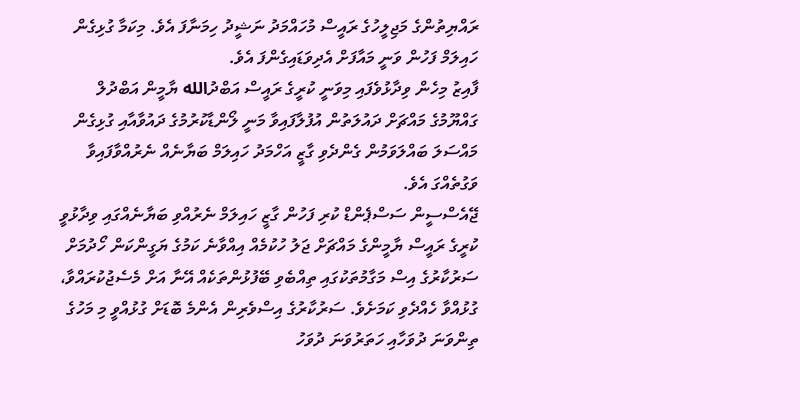ރައްޔިތުންގެ މަޖިލީހުގެ ރައީސް މުހައްމަދު ނަޝީދު ހިމަނާފަ އެވެ. މިކަމާ ގުޅިގެން ހައިލަމް ފަހުން ވަނީ މައާފަށް އެދިވަޑައިގެންފަ އެވެ.
ފާއިޒު މިހެން ވިދާޅުވެފައި މިވަނީ ކުރީގެ ރައީސް އަބްދުالله ޔާމީން އަބްދުލް ގައްޔޫމުގެ މައްޗަށް ދައުލަތުން އުފުލާފައިވާ މަނީ ލޯންޑާކުރުމުގެ ދައުވާއާއި ގުޅިގެން މައްސަލަ ބައްލަވަމުން ގެންދެވި ގާޒީ އަހްމަދު ހައިލަމް ބަޔާނެއް ނެރުއްވާފައިވާ ވަގުތެއްގަ އެވެ.
ޖޭއެސްސީން ސަސްޕެންޑް ކުރި ފަހުން ގާޒީ ހައިލަމް ނެރުއްވި ބަޔާނެއްގައި ވިދާޅުވީ ކުރީގެ ރައީސް ޔާމީންގެ މައްޗަށް ޖަލު ހުކުމެއް އިއްވާނެ ކަމުގެ ޔަގީންކަން ހޯދުމަށް ސަރުކާރުގެ އިސް މަގާމުތަކުގައި ތިއްބެވި ބޭފުޅުންތަކެއް އޭނާ އަށް މެސެޖުކުރައްވާ، ގުޅުއްވާ ހެއްދެވި ކަމަށެވެ. ސަރުކާރުގެ އިސްވެރިން އެންމެ ބޮޑަށް ގުޅުއްވީ މި މަހުގެ ތިންވަނަ ދުވަހާއި ހަތަރުވަނަ ދުވަހު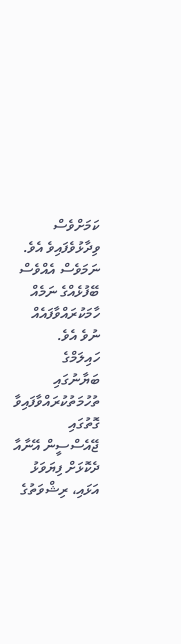ކަމަށްވެސް ވިދާޅުވެފައިވެ އެވެ. ނަމަވެސް އެއްވެސް ބޭފުޅެއްގެ ނަމެއް ހާމަކުރައްވާފައެއް ނުވެ އެވެ.
ހައިލަމްގެ ބަޔާނުގައި ތުހުމަތުކުރައްވާފައިވާ ގޮތުގައި ޖޭއެސްސީން އޭނާއާ ދެކޮޅަށް ފިޔަވަޅު އަޅައި، ރިޝްވަތުގެ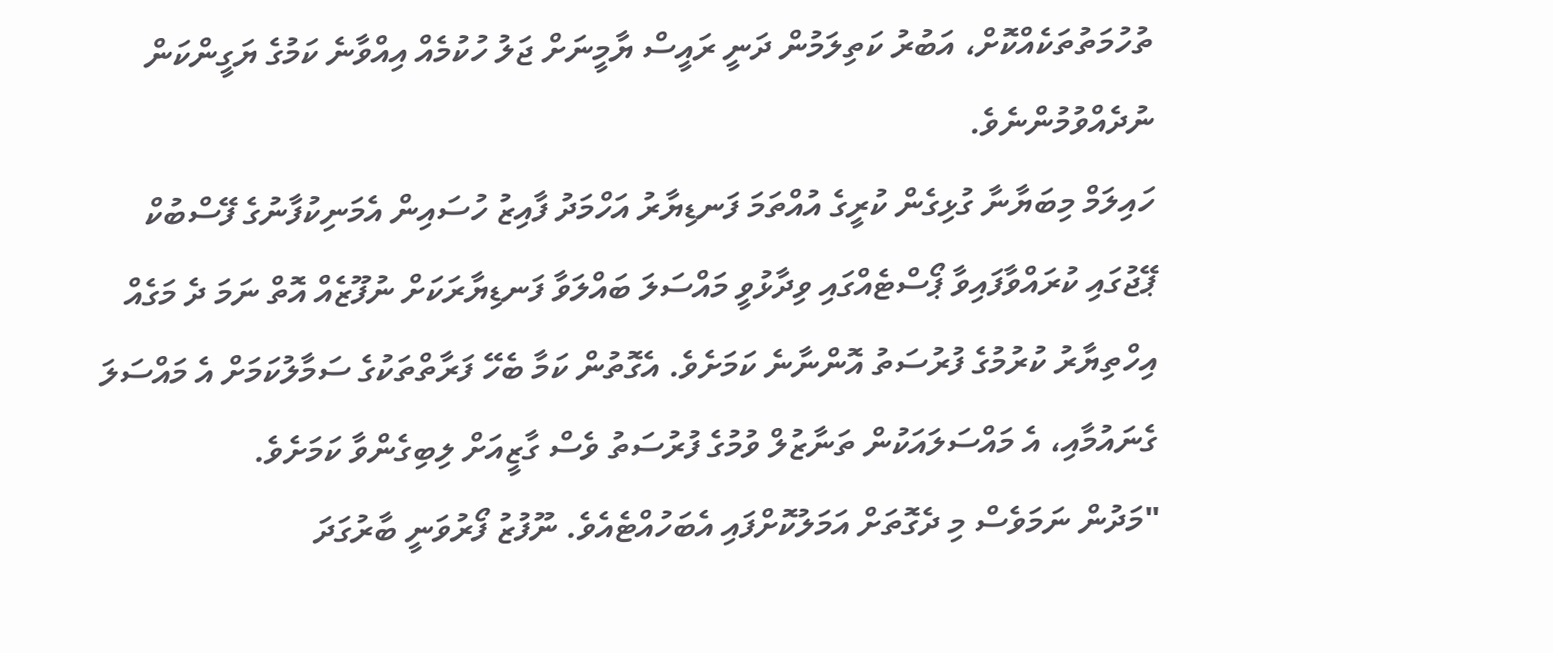ތުހުމަތުތަކެއްކޮށް، އަބުރު ކަތިލަމުން ދަނީ ރައީސް ޔާމީނަށް ޖަލު ހުކުމެއް އިއްވާނެ ކަމުގެ ޔަގީންކަން ނުދެއްވުމުންނެވެ.
ހައިލަމް މިބަޔާނާ ގުޅިގެން ކުރީގެ އުއްތަމަ ފަނޑިޔާރު އަހްމަދު ފާއިޒު ހުސައިން އެމަނިކުފާނުގެ ފޭސްބުކް ޕޭޖުގައި ކުރައްވާފައިވާ ޕޯސްޓެއްގައި ވިދާޅުވީ މައްސަލަ ބައްލަވާ ފަނޑިޔާރަކަށް ނުފޫޒެއް އޮތް ނަމަ ދެ މަގެއް އިހްތިޔާރު ކުރުމުގެ ފުރުސަތު އޮންނާނެ ކަމަށެވެ. އެގޮތުން ކަމާ ބެހޭ ފަރާތްތަކުގެ ސަމާލުކަމަށް އެ މައްސަލަ ގެނައުމާއި، އެ މައްސަލައަކުން ތަނާޒުލް ވުމުގެ ފުރުސަތު ވެސް ގާޒީއަށް ލިބިގެންވާ ކަމަށެވެ.
"މަދުން ނަމަވެސް މި ދެގޮތަށް އަމަލުކޮށްފައި އެބަހުއްޓެއެވެ. ނޫފުޒު ފޯރުވަނީ ބާރުގަދަ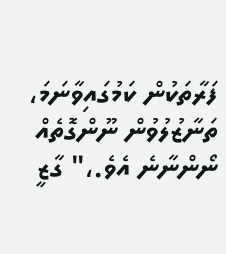ފަރާތަކުން ކަމުގައިވާނަމަ، ތަނާޒުލުވުން ނޫންގޮތެއް ނޯންނާނެ އެވެ.،" ގާޒީ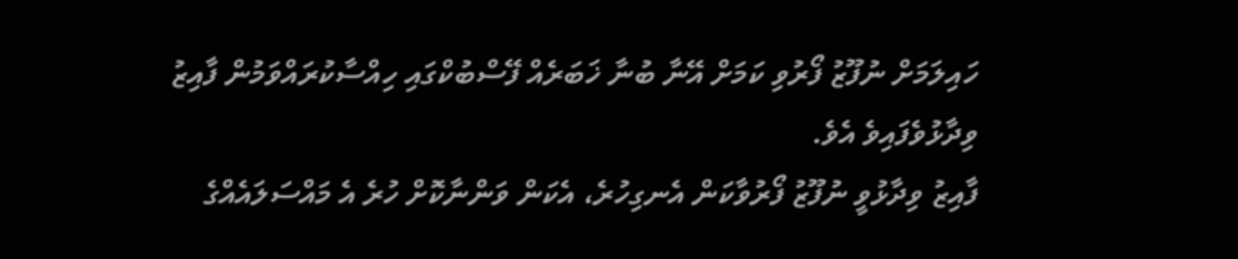ހައިލަމަށް ނުފޫޒު ފޯރުވި ކަމަށް އޭނާ ބުނާ ޚަބަރެއް ފޭސްބުކްގައި ހިއްސާކުރައްވަމުން ފާއިޒު ވިދާޅުވެފައިވެ އެވެ.
ފާއިޒު ވިދާޅުވީ ނުފޫޒު ފޯރުވާކަން އެނގިހުރެ، އެކަން ވަންނާކޮށް ހުރެ އެ މައްސަލައެއްގެ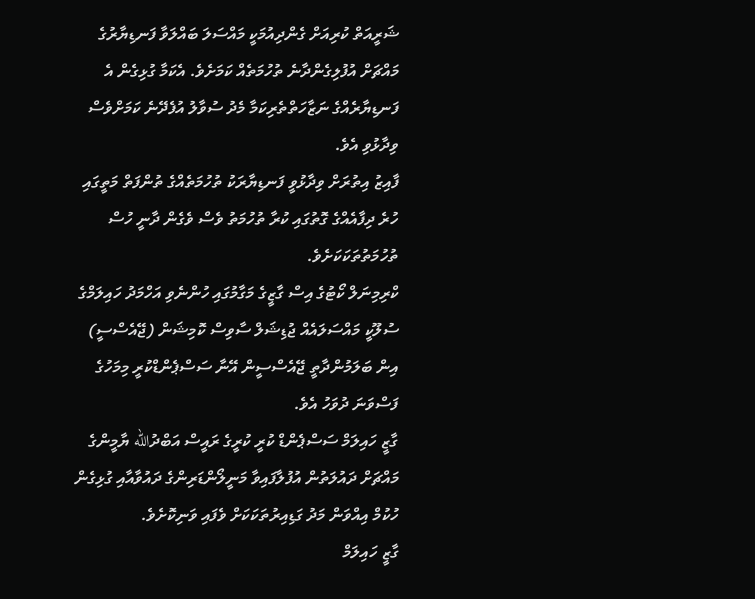ޝަރީއަތް ކުރިއަށް ގެންދިއުމަކީ މައްސަލަ ބައްލަވާ ފަނޑިޔާރުގެ މައްޗަށް އުފުލިގެންދާނެ ތުހުމަތެއް ކަމަށެވެ. އެކަމާ ގުޅިގެން އެ ފަނޑިޔާރެއްގެ ނަޒާހަތްތެރިކަމާ މެދު ސުވާލު އުފެދޭނެ ކަމަށްވެސް ވިދާޅުވި އެވެ.
ފާއިޒު އިތުރަށް ވިދާޅުވީ ފަނޑިޔާރަކު ތުހުމަތެއްގެ ތުންފަތް މަތީގައި ހުރެ ދިފާއެއްގެ ގޮތުގައި ކުރާ ތުހުމަތު ވެސް ވެގެން ދާނީ ހުސް ތުހުމަތުތަކަކަށެވެ.
ކްރިމިނަލް ކޯޓުގެ އިސް ގާޒީގެ މަގާމުގައި ހުންނެވި އަހްމަދު ހައިލަމްގެ ސުލޫކީ މައްސަލައެއް ޖުޑިޝަލް ސާވިސް ކޮމިޝަން (ޖޭއެސްސީ) އިން ބަލަމުންދާތީ ޖޭއެސްސީން އޭނާ ސަސްޕެންޑްކުރީ މިމަހުގެ ފަސްވަނަ ދުވަހު އެވެ.
ގާޒީ ހައިލަމް ސަސްޕެންޑް ކުރީ ކުރީގެ ރައީސް އަބްދުالله ޔާމީންގެ މައްޗަށް ދައުލަތުން އުފުލާފައިވާ މަނީލޯންޑަރިންގެ ދައުވާއާއި ގުޅިގެން ހުކުމް އިއްވަން މަދު ގަޑިއިރުތަކަކަށް ވެފައި ވަނިކޮށެވެ.
ގާޒީ ހައިލަމް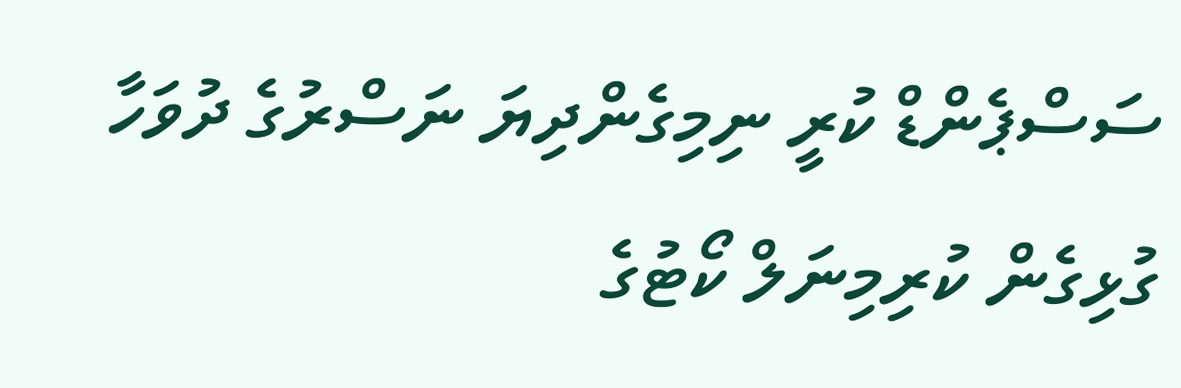ސަސްޕެންޑް ކުރީ ނިމިގެންދިޔަ ނަސްރުގެ ދުވަހާ ގުޅިގެން ކުރިމިނަލް ކޯޓުގެ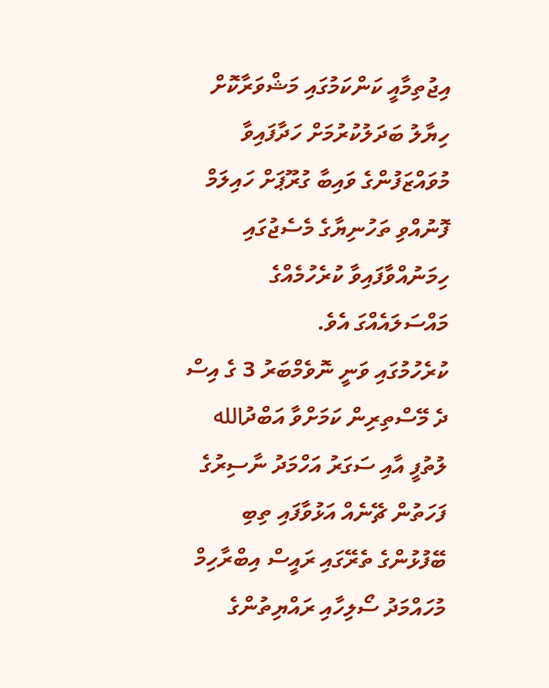އިޖުތިމާއީ ކަންކަމުގައި މަޝްވަރާކޮށް ހިޔާލު ބަދަލުކުރުމަށް ހަދާފައިވާ މުވައްޒަފުންގެ ވައިބާ ގުރޫޕަށް ހައިލަމް ފޮނުއްވި ތަހުނިޔާގެ މެސެޖުގައި ހިމަނުއްވާފައިވާ ކުރެހުމެއްގެ މައްސަލައެއްގަ އެވެ.
ކުރެހުމުގައި ވަނީ ނޮވެމްބަރު 3 ގެ އިސް ދެ މޭސްތިރިން ކަމަށްވާ އަބްދުالله ލުތުފީ އާއި ސަގަރު އަހްމަދު ނާސިރުގެ ފަހަތުން ޗޭނެއް އަޅުވާފައި ތިބި ބޭފުޅުންގެ ތެރޭގައި ރައީސް އިބްރާހިމް މުހައްމަދު ސޯލިހާއި ރައްޔިތުންގެ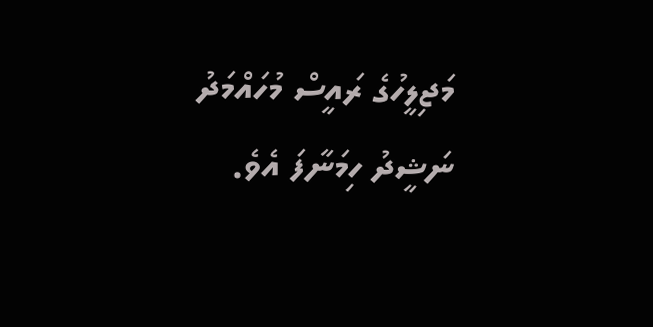މަޖިލީހުގެ ރައީސް މުހައްމަދު ނަޝީދު ހިމަނާފަ އެވެ.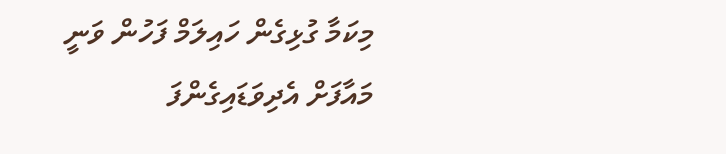މިކަމާ ގުޅިގެން ހައިލަމް ފަހުން ވަނީ މައާފަށް އެދިވަޑައިގެންފަ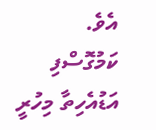އެވެ.
ކަމުގޮސްފި
އަޑުއެހިތާ މިހުރީ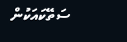ސަތޭކައަކުން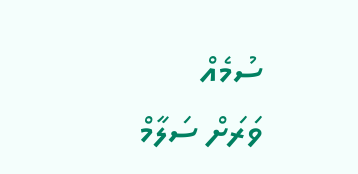ސުމެއް
ވަރަށް ސަލާމް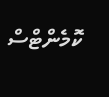ކޮމެންޓްސް